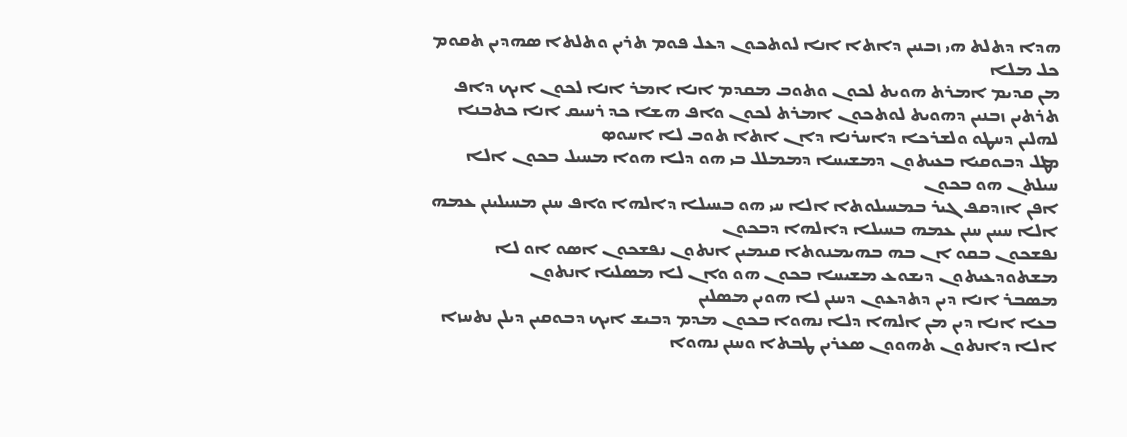ܗܕܐ ܕܬܠܬ ܗܝ ܙܒܢܝܢ ܕܐܬܐ ܐܢܐ ܠܘܬܟܘܢ ܕܥܠ ܦܘܡ ܬܪܝܢ ܘܬܠܬܐ ܤܗܕܝܢ ܬܩܘܡ ܟܠ ܡܠܐ
ܡܢ ܩܕܝܡ ܐܡܪܬ ܗܘܝܬ ܠܟܘܢ ܘܬܘܒ ܡܩܕܡ ܐܢܐ ܐܡܪ ܐܢܐ ܠܟܘܢ ܐܝܟ ܕܐܦ ܬܪܬܝܢ ܙܒܢܝܢ ܕܗܘܝܬ ܠܘܬܟܘܢ ܐܡܪܬ ܠܟܘܢ ܘܐܦ ܗܫܐ ܟܕ ܪܚܝܩ ܐܢܐ ܟܬܒܢܐ ܠܗܠܝܢ ܕܚܛܘ ܘܠܫܪܟܐ ܕܐܚܪܢܐ ܕܐܢ ܐܬܐ ܬܘܒ ܠܐ ܐܚܘܤ
ܡܛܠ ܕܒܘܩܝܐ ܒܥܝܬܘܢ ܕܡܫܝܚܐ ܕܡܡܠܠ ܒܝ ܗܘ ܕܠܐ ܗܘܐ ܡܚܝܠ ܒܟܘܢ ܐܠܐ ܚܝܠܬܢ ܗܘ ܒܟܘܢ
ܐܦܢ ܐܙܕܩܦ ܓܝܪ ܒܡܚܝܠܘܬܐ ܐܠܐ ܚܝ ܗܘ ܒܚܝܠܐ ܕܐܠܗܐ ܘܐܦ ܚܢܢ ܡܚܝܠܝܢܢ ܥܡܗ ܐܠܐ ܚܝܝܢ ܚܢܢ ܥܡܗ ܒܚܝܠܐ ܕܐܠܗܐ ܕܒܟܘܢ
ܢܦܫܟܘܢ ܒܩܘ ܐܢ ܒܗ ܒܗܝܡܢܘܬܐ ܩܝܡܝܢ ܐܢܬܘܢ ܢܦܫܟܘܢ ܐܤܘ ܐܘ ܠܐ ܡܫܬܘܕܥܝܬܘܢ ܕܝܫܘܥ ܡܫܝܚܐ ܒܟܘܢ ܗܘ ܘܐܢ ܠܐ ܡܤܠܝܐ ܐܢܬܘܢ
ܡܤܒܪ ܐܢܐ ܕܝܢ ܕܬܕܥܘܢ ܕܚܢܢ ܠܐ ܗܘܝܢ ܡܤܠܝܢ
ܒܥܐ ܐܢܐ ܕܝܢ ܡܢ ܐܠܗܐ ܕܠܐ ܢܗܘܐ ܒܟܘܢ ܡܕܡ ܕܒܝܫ ܐܝܟ ܕܒܘܩܝܢ ܕܝܠܢ ܢܬܚܙܐ ܐܠܐ ܕܐܢܬܘܢ ܬܗܘܘܢ ܤܥܪܝܢ ܛܒܬܐ ܘܚܢܢ ܢܗܘܐ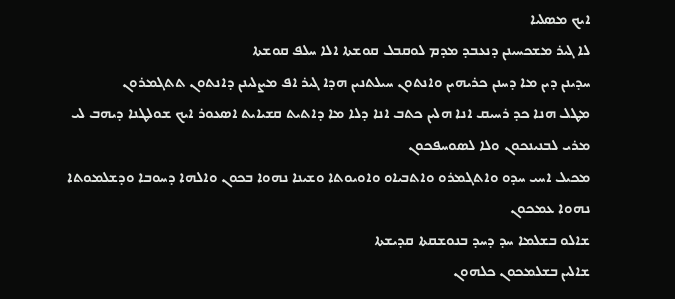ܐܝܟ ܡܤܠܝܐ
ܠܐ ܓܝܪ ܡܫܟܚܝܢܢ ܕܢܥܒܕ ܡܕܡ ܠܘܩܒܠ ܩܘܫܬܐ ܐܠܐ ܚܠܦ ܩܘܫܬܐ
ܚܕܝܢܢ ܕܝܢ ܡܐ ܕܚܢܢ ܟܪܝܗܝܢ ܘܐܢܬܘܢ ܚܝܠܬܢܝܢ ܗܕܐ ܓܝܪ ܐܦ ܡܨܠܝܢܢ ܕܐܢܬܘܢ ܬܬܓܡܪܘܢ
ܡܛܠ ܗܢܐ ܟܕ ܪܚܝܩ ܐܢܐ ܗܠܝܢ ܟܬܒ ܐܢܐ ܕܠܐ ܡܐ ܕܐܬܝܬ ܩܫܝܐܝܬ ܐܤܥܘܪ ܐܝܟ ܫܘܠܛܢܐ ܕܝܗܒ ܠܝ ܡܪܝ ܠܒܢܝܢܟܘܢ ܘܠܐ ܠܤܘܚܦܟܘܢ
ܡܟܝܠ ܐܚܝ ܚܕܘ ܘܐܬܓܡܪܘ ܘܐܬܒܝܐܘ ܘܐܘܝܘܬܐ ܘܫܝܢܐ ܢܗܘܐ ܒܟܘܢ ܘܐܠܗܐ ܕܚܘܒܐ ܘܕܫܠܡܘܬܐ ܢܗܘܐ ܥܡܟܘܢ
ܫܐܠܘ ܒܫܠܡܐ ܚܕ ܕܚܕ ܒܢܘܫܩܬܐ ܩܕܝܫܬܐ
ܫܐܠܝܢ ܒܫܠܡܟܘܢ ܟܠܗܘܢ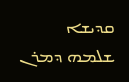ܩܕܝܫܐ
ܫܠܡܗ ܕܡܪܢ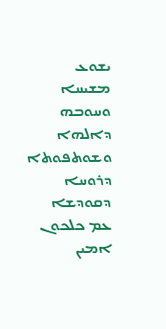ܝܫܘܥ ܡܫܝܚܐ ܘܚܘܒܗ ܕܐܠܗܐ ܘܫܘܬܦܘܬܐ ܕܪܘܚܐ ܕܩܘܕܫܐ ܥܡ ܟܠܟܘܢ ܐܡܝܢ